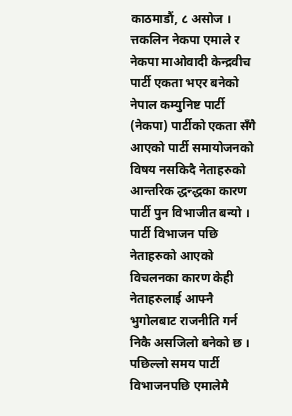काठमाडौं, ८ असोज । त्तकलिन नेकपा एमाले र नेकपा माओवादी केन्द्रवीच पार्टी एकता भएर बनेको नेपाल कम्युनिष्ट पार्टी (नेकपा) पार्टीको एकता सँगै आएको पार्टी समायोजनको विषय नसकिदै नेताहरुको आन्तरिक द्धन्द्धका कारण पार्टी पुन विभाजीत बन्यो । पार्टी विभाजन पछि नेताहरुको आएको विचलनका कारण केही नेताहरुलाई आफ्नै भुगोलबाट राजनीति गर्न निकै असजिलो बनेको छ ।
पछिल्लो समय पार्टी विभाजनपछि एमालेमै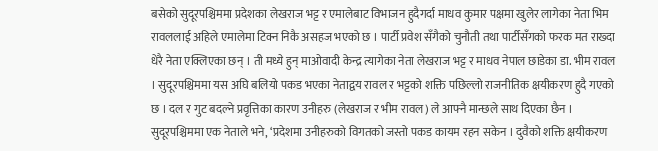बसेको सुदूरपश्चिममा प्रदेशका लेखराज भट्ट र एमालेबाट विभाजन हुदैगर्दा माधव कुमार पक्षमा खुलेर लागेका नेता भिम रावललाई अहिले एमालेमा टिक्न निकै असहज भएको छ । पार्टी प्रवेश सँगैको चुनौती तथा पार्टीसँगको फरक मत राख्दा धेरै नेता एक्लिएका छन् । ती मध्ये हुन् माओवादी केन्द्र त्यागेका नेता लेखराज भट्ट र माधव नेपाल छाडेका डा. भीम रावल । सुदूरपश्चिममा यस अघि बलियो पकड भएका नेताद्वय रावल र भट्टको शक्ति पछिल्लो राजनीतिक क्षयीकरण हुदै गएको छ । दल र गुट बदल्ने प्रवृत्तिका कारण उनीहरु (लेखराज र भीम रावल) ले आफ्नै मान्छले साथ दिएका छैन ।
सुदूरपश्चिममा एक नेताले भने, ‘प्रदेशमा उनीहरुको विगतको जस्तो पकड कायम रहन सकेन । दुवैको शक्ति क्षयीकरण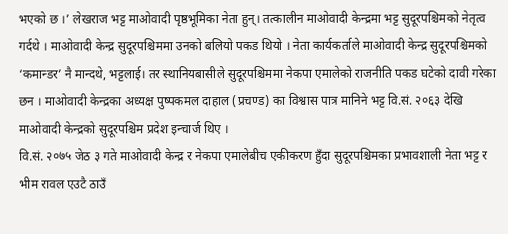भएको छ ।’ लेखराज भट्ट माओवादी पृष्ठभूमिका नेता हुन्। तत्कालीन माओवादी केन्द्रमा भट्ट सुदूरपश्चिमको नेतृत्व गर्दथे । माओवादी केन्द्र सुदूरपश्चिममा उनको बलियो पकड थियो । नेता कार्यकर्ताले माओवादी केन्द्र सुदूरपश्चिमको ‘कमान्डर’ नै मान्दथे, भट्टलाई। तर स्थानियबासीले सुदूरपश्चिममा नेकपा एमालेको राजनीति पकड घटेको दावी गरेका छन । माओवादी केन्द्रका अध्यक्ष पुष्पकमल दाहाल (प्रचण्ड) का विश्वास पात्र मानिने भट्ट वि.सं. २०६३ देखि माओवादी केन्द्रको सुदूरपश्चिम प्रदेश इन्चार्ज थिए ।
वि.सं. २०७५ जेठ ३ गते माओवादी केन्द्र र नेकपा एमालेबीच एकीकरण हुँदा सुदूरपश्चिमका प्रभावशाली नेता भट्ट र भीम रावल एउटै ठाउँ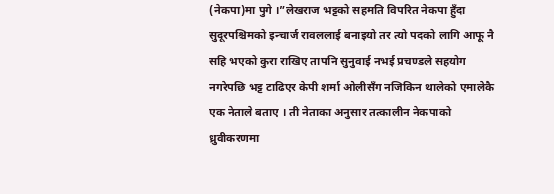(नेकपा)मा पुगे ।”लेखराज भट्टको सहमति विपरित नेकपा हुँदा सुदूरपश्चिमको इन्चार्ज रावललाई बनाइयो तर त्यो पदको लागि आफू नै सहि भएको कुरा राखिए तापनि सुनुवाई नभई प्रचण्डले सहयोग नगरेपछि भट्ट टाढिएर केपी शर्मा ओलीसँग नजिकिन थालेको एमालेकै एक नेताले बताए । ती नेताका अनुसार तत्कालीन नेकपाको ध्रुवीकरणमा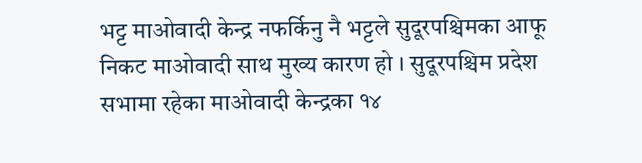भट्ट माओवादी केन्द्र नफर्किनु नै भट्टले सुदूरपश्चिमका आफू निकट माओवादी साथ मुख्य कारण हो । सुदूरपश्चिम प्रदेश सभामा रहेका माओवादी केन्द्रका १४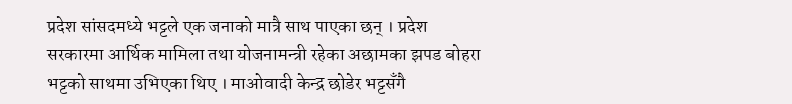प्रदेश सांसदमध्ये भट्टले एक जनाको मात्रै साथ पाएका छन् । प्रदेश सरकारमा आर्थिक मामिला तथा योजनामन्त्री रहेका अछामका झपड बोहरा भट्टको साथमा उभिएका थिए । माओवादी केन्द्र छोडेर भट्टसँगै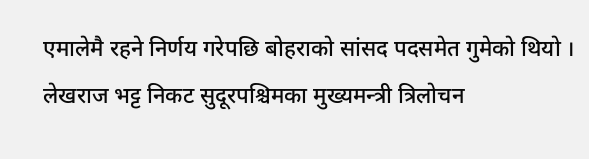एमालेमै रहने निर्णय गरेपछि बोहराको सांसद पदसमेत गुमेको थियो । लेखराज भट्ट निकट सुदूरपश्चिमका मुख्यमन्त्री त्रिलोचन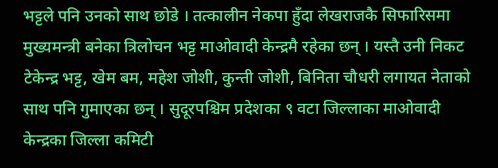भट्टले पनि उनको साथ छोडे । तत्कालीन नेकपा हुँदा लेखराजकै सिफारिसमा मुख्यमन्त्री बनेका त्रिलोचन भट्ट माओवादी केन्द्रमै रहेका छन् । यस्तै उनी निकट टेकेन्द्र भट्ट, खेम बम, महेश जोशी, कुन्ती जोशी, बिनिता चौधरी लगायत नेताको साथ पनि गुमाएका छन् । सुदूरपश्चिम प्रदेशका ९ वटा जिल्लाका माओवादी केन्द्रका जिल्ला कमिटी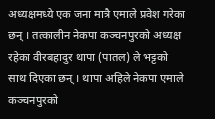अध्यक्षमध्ये एक जना मात्रै एमाले प्रवेश गरेका छन् । तत्कालीन नेकपा कञ्चनपुरको अध्यक्ष रहेका वीरबहादुर थापा (पातल) ले भट्टको साथ दिएका छन् । थापा अहिले नेकपा एमाले कञ्चनपुरको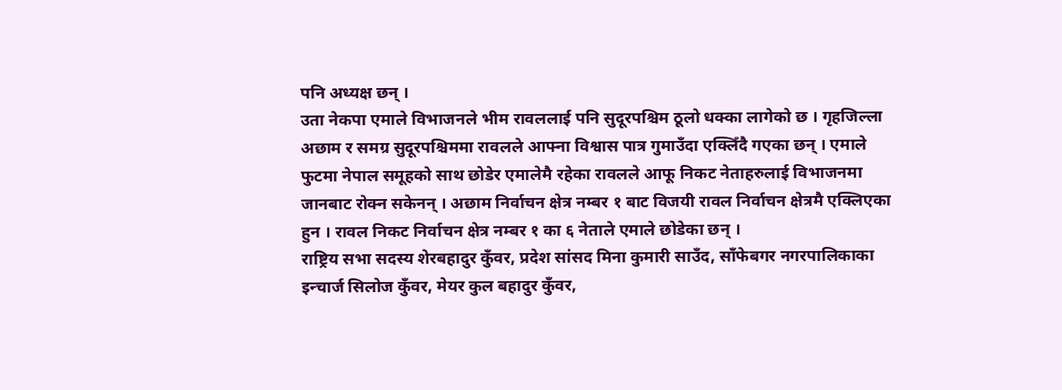पनि अध्यक्ष छन् ।
उता नेकपा एमाले विभाजनले भीम रावललाई पनि सुदूरपश्चिम ठूलो धक्का लागेको छ । गृहजिल्ला अछाम र समग्र सुदूरपश्चिममा रावलले आफ्ना विश्वास पात्र गुमाउँदा एक्लिँदै गएका छन् । एमाले फुटमा नेपाल समूहको साथ छोडेर एमालेमै रहेका रावलले आफू निकट नेताहरुलाई विभाजनमा जानबाट रोक्न सकेनन् । अछाम निर्वाचन क्षेत्र नम्बर १ बाट विजयी रावल निर्वाचन क्षेत्रमै एक्लिएका हुन । रावल निकट निर्वाचन क्षेत्र नम्बर १ का ६ नेताले एमाले छोडेका छन् ।
राष्ट्रिय सभा सदस्य शेरबहादुर कुँवर, प्रदेश सांसद मिना कुमारी साउँद, साँफेबगर नगरपालिकाका इन्चार्ज सिलोज कुँवर, मेयर कुल बहादुर कुँवर,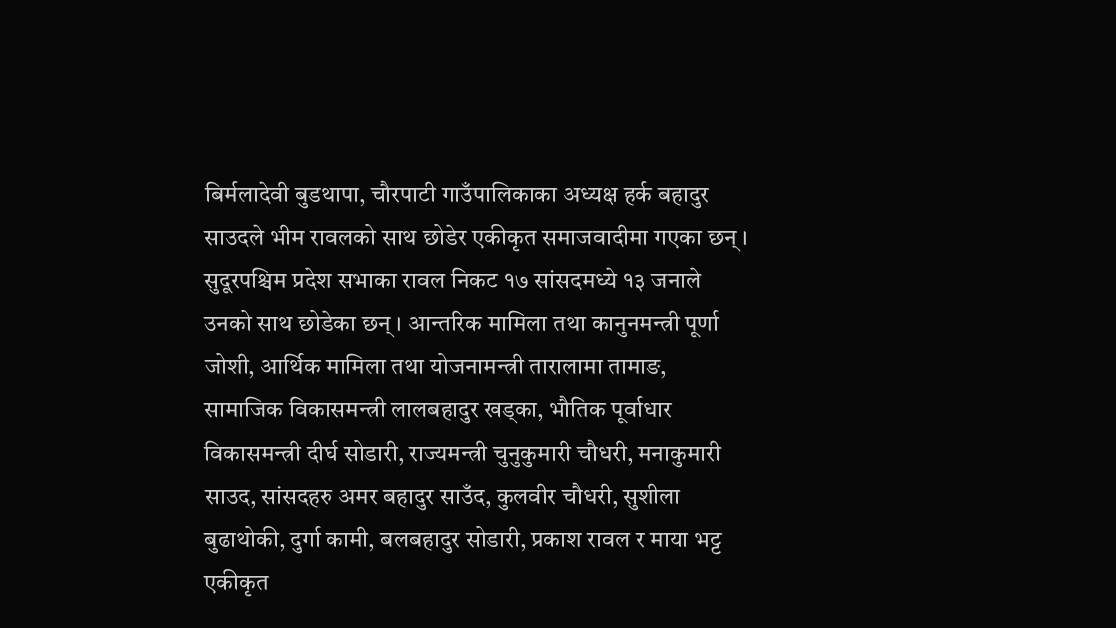बिर्मलादेवी बुडथापा, चौरपाटी गाउँपालिकाका अध्यक्ष हर्क बहादुर साउदले भीम रावलको साथ छोडेर एकीकृत समाजवादीमा गएका छन् । सुदूरपश्चिम प्रदेश सभाका रावल निकट १७ सांसदमध्ये १३ जनाले उनको साथ छोडेका छन् । आन्तरिक मामिला तथा कानुनमन्त्री पूर्णा जोशी, आर्थिक मामिला तथा योजनामन्त्री तारालामा तामाङ, सामाजिक विकासमन्त्री लालबहादुर खड्का, भौतिक पूर्वाधार विकासमन्त्री दीर्घ सोडारी, राज्यमन्त्री चुनुकुमारी चौधरी, मनाकुमारी साउद, सांसदहरु अमर बहादुर साउँद, कुलवीर चौधरी, सुशीला बुढाथोकी, दुर्गा कामी, बलबहादुर सोडारी, प्रकाश रावल र माया भट्ट एकीकृत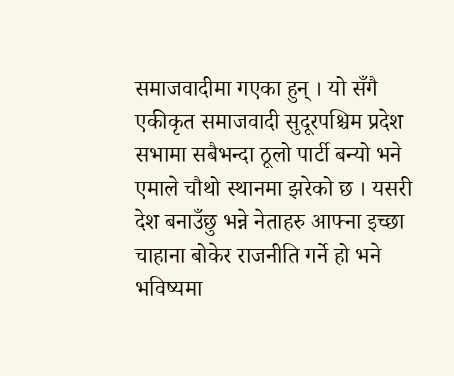समाजवादीमा गएका हुन् । यो सँगै एकीकृत समाजवादी सुदूरपश्चिम प्रदेश सभामा सबैभन्दा ठूलो पार्टी बन्यो भने एमाले चौथो स्थानमा झरेको छ । यसरी देश बनाउँछु भन्ने नेताहरु आफ्ना इच्छा चाहाना बोकेर राजनीति गर्ने हो भने भविष्यमा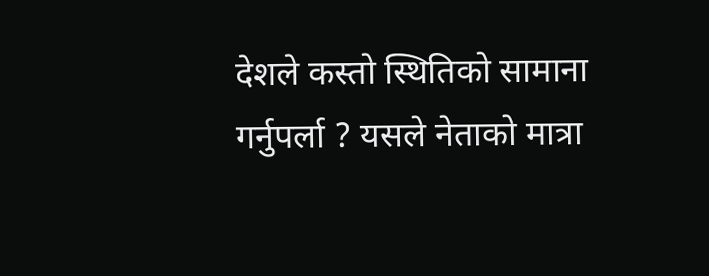देशले कस्तो स्थितिको सामाना गर्नुपर्ला ? यसले नेताको मात्रा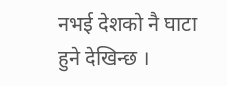नभई देशको नै घाटा हुने देखिन्छ ।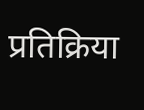प्रतिक्रिया